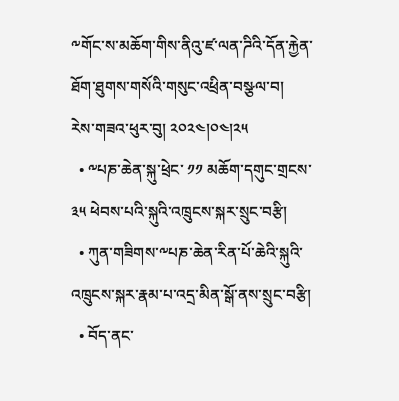༸གོང་ས་མཆོག་གིས་ནིའུ་ཛ་ལན་ཌིའི་དོན་རྐྱེན་ཐོག་ཐུགས་གསོའི་གསུང་འཕྲིན་བསྩལ་བ།
རེས་གཟའ་ཕུར་བུ། ༢༠༢༤།༠༤།༢༥
  • ༸པཎ་ཆེན་སྐུ་ཕྲེང་ ༡༡ མཆོག་དགུང་གྲངས་ ༣༥ ཕེབས་པའི་སྐུའི་འཁྲུངས་སྐར་སྲུང་བརྩི།
  • ཀུན་གཟིགས་༸པཎ་ཆེན་རིན་པོ་ཆེའི་སྐུའི་འཁྲུངས་སྐར་རྣམ་པ་འདྲ་མིན་སྒོ་ནས་སྲུང་བརྩི།
  • བོད་ནང་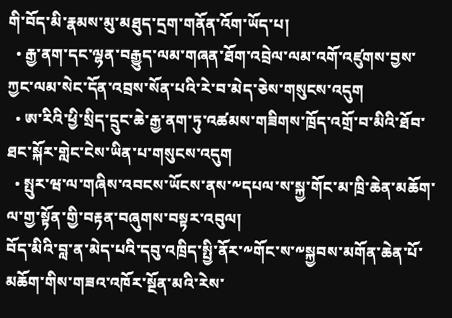གི་བོད་མི་རྣམས་མུ་མཐུད་དྲག་གནོན་འོག་ཡོད་པ།
  • རྒྱ་ནག་དང་ལྷན་བརྒྱུད་ལམ་གཞན་ཐོག་འབྲེལ་ལམ་འགོ་འཛུགས་བྱས་ཀྱང་ལམ་སེང་དོན་འབྲས་སོན་པའི་རེ་བ་མེད་ཅེས་གསུངས་འདུག
  • ཨ་རིའི་ཕྱི་སྲིད་དྲུང་ཆེ་རྒྱ་ནག་ཏུ་འཚམས་གཟིགས་ཁྲོད་འགྲོ་བ་མིའི་ཐོབ་ཐང་སྐོར་གླེང་ངེས་ཡིན་པ་གསུངས་འདུག
  • སྤུར་ཝ་ལ་གཞིས་འབངས་ཡོངས་ནས་༸དཔལ་ས་སྐྱ་གོང་མ་ཁྲི་ཆེན་མཆོག་ལ་གྱ་སྟོན་གྱི་བརྟན་བཞུགས་བསྟར་འབུལ།
བོད་མིའི་བླ་ན་མེད་པའི་དབུ་འཁྲིད་སྤྱི་ནོར་༸གོང་ས་༸སྐྱབས་མགོན་ཆེན་པོ་མཆོག་གིས་གཟའ་འཁོར་སྔོན་མའི་རེས་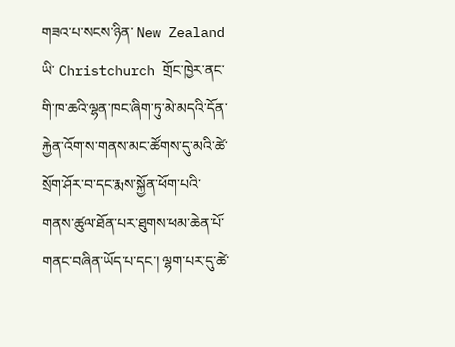གཟའ་པ་སངས་ཉིན་ New Zealand ཡི་ Christchurch གྲོང་ཁྱེར་ནང་གི་ཁ་ཆའི་ལྷན་ཁང་ཞིག་ཏུ་མེ་མདའི་དོན་རྐྱེན་འོག་ས་གནས་མང་ཚོགས་དུ་མའི་ཚེ་སྲོག་ཤོར་བ་དང་རྨས་སྐྱོན་ཕོག་པའི་གནས་ཚུལ་ཐོན་པར་ཐུགས་ཕམ་ཆེན་པོ་གནང་བཞིན་ཡོད་པ་དང་། ལྷག་པར་དུ་ཚེ་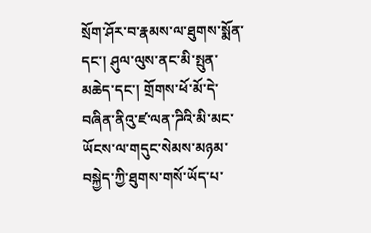སྲོག་ཤོར་བ་རྣམས་ལ་ཐུགས་སྨོན་དང་། ཤུལ་ལུས་ནང་མི་སྤུན་མཆེད་དང་། གྲོགས་ཕོ་མོ་དེ་བཞིན་ནིའུ་ཛ་ལན་ཌིའི་མི་མང་ཡོངས་ལ་གདུང་སེམས་མཉམ་བསྐྱེད་ཀྱི་ཐུགས་གསོ་ཡོད་པ་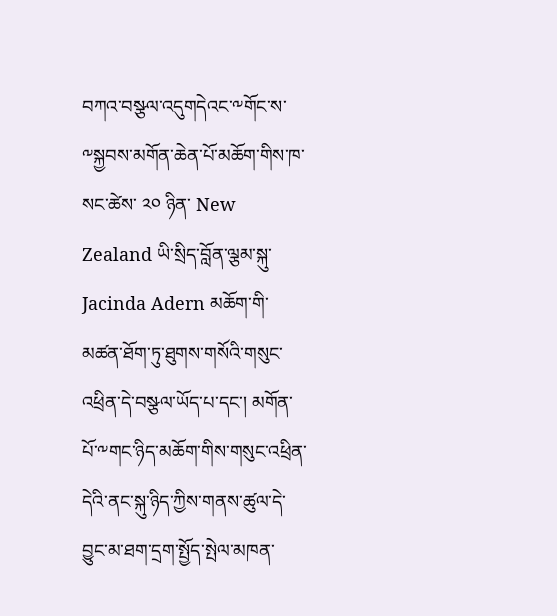བཀའ་བསྩལ་འདུགདེའང་༸གོང་ས་༸སྐྱབས་མགོན་ཆེན་པོ་མཆོག་གིས་ཁ་སང་ཚེས་ ༢༠ ཉིན་ New Zealand ཡི་སྲིད་བློན་ལྕམ་སྐུ་ Jacinda Adern མཆོག་གི་མཚན་ཐོག་ཏུ་ཐུགས་གསོའི་གསུང་འཕྲིན་དེ་བསྩལ་ཡོད་པ་དང་། མགོན་པོ་༸གང་ཉིད་མཆོག་གིས་གསུང་འཕྲིན་དེའི་ནང་སྐུ་ཉིད་ཀྱིས་གནས་ཚུལ་དེ་བྱུང་མ་ཐག་དྲག་སྤྱོད་སྤེལ་མཁན་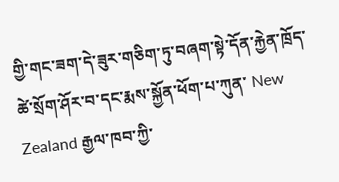གྱི་གང་ཟག་དེ་ཟུར་གཅིག་ཏུ་བཞག་སྟེ་དོན་རྐྱེན་ཁྲོད་ཚེ་སྲོག་ཤོར་བ་དང་རྨས་སྐྱོན་ཕོག་པ་ཀུན་ New Zealand རྒྱལ་ཁབ་ཀྱི་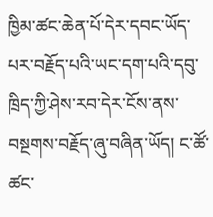ཁྱིམ་ཚང་ཆེན་པོ་དེར་དབང་ཡོད་པར་བརྗོད་པའི་ཡང་དག་པའི་དབུ་ཁྲིད་ཀྱི་ཤེས་རབ་དེར་ངོས་ནས་བསྔགས་བརྗོད་ཞུ་བཞིན་ཡོད། ང་ཚོ་ཚང་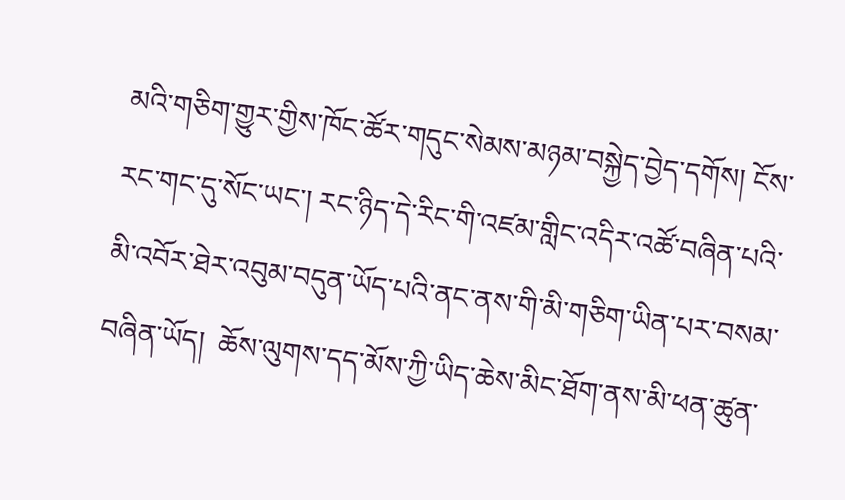མའི་གཅིག་གྱུར་གྱིས་ཁོང་ཚོར་གདུང་སེམས་མཉམ་བསྐྱེད་བྱེད་དགོས། ངོས་རང་གང་དུ་སོང་ཡང་། རང་ཉིད་དེ་རིང་གི་འཛམ་གླིང་འདིར་འཚོ་བཞིན་པའི་མི་འབོར་ཐེར་འབུམ་བདུན་ཡོད་པའི་ནང་ནས་གི་མི་གཅིག་ཡིན་པར་བསམ་བཞིན་ཡོད།  ཆོས་ལུགས་དད་མོས་ཀྱི་ཡིད་ཆེས་མིང་ཐོག་ནས་མི་ཕན་ཚུན་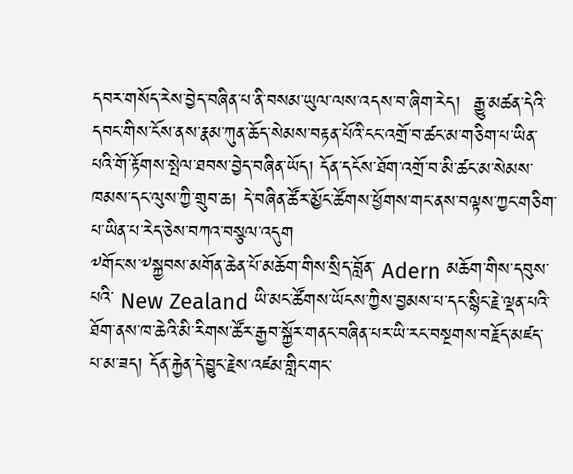དབར་གསོད་རེས་བྱེད་བཞིན་པ་ནི་བསམ་ཡུལ་ལས་འདས་བ་ཞིག་རེད།  རྒྱུ་མཚན་དེའི་དབང་གིས་ངོས་ནས་རྣམ་ཀུན་ཆོད་སེམས་བརྟན་པོའི་ངང་འགྲོ་བ་ཚང་མ་གཅིག་པ་ཡིན་པའི་གོ་རྟོགས་སྤེལ་ཐབས་བྱེད་བཞིན་ཡོད། དོན་དངོས་ཐོག་འགྲོ་བ་མི་ཚང་མ་སེམས་ཁམས་དང་ལུས་ཀྱི་གྲུབ་ཆ། དེ་བཞིན་ཚོར་མྱོང་ཚོགས་ཕྱོགས་གང་ནས་བལྟས་ཀྱང་གཅིག་པ་ཡིན་པ་རེད་ཅེས་བཀའ་བསྩལ་འདུག
༸གོང་ས་༸སྐྱབས་མགོན་ཆེན་པོ་མཆོག་གིས་སྲིད་བློན་ Adern མཆོག་གིས་དབུས་པའི་ New Zealand ཡི་མང་ཚོགས་ཡོངས་ཀྱིས་བྱམས་པ་དང་སྙིང་རྗེ་ལྡན་པའི་ཐོག་ནས་ཁ་ཆེའི་མི་རིགས་ཚོར་རྒྱབ་སྐྱོར་གནང་བཞིན་པར་ཡི་རང་བསྔགས་བརྗོད་མཛད་པ་མ་ཟད། དོན་རྐྱེན་དེ་བྱུང་རྗེས་འཛམ་གླིང་གང་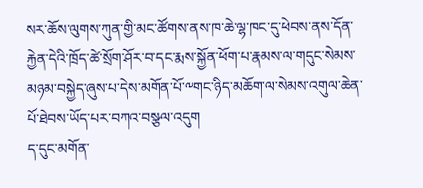སར་ཆོས་ལུགས་ཀུན་གྱི་མང་ཚོགས་ནས་ཁ་ཆེ་ལྷ་ཁང་དུ་ཕེབས་ནས་དོན་རྐྱེན་དེའི་ཁྲོད་ཚེ་སྲོག་ཤོར་བ་དང་རྨས་སྐྱོན་ཕོག་པ་རྣམས་ལ་གདུང་སེམས་མཉམ་བསྐྱེད་ཞུས་པ་དེས་མགོན་པོ་༸གང་ཉིད་མཆོག་ལ་སེམས་འགུལ་ཆེན་པོ་ཐེབས་ཡོད་པར་བཀའ་བསྩལ་འདུག
ད་དུང་མགོན་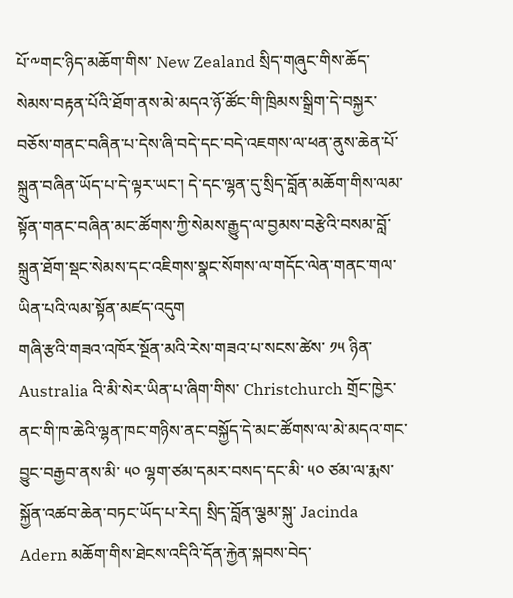པོ་༸གང་ཉིད་མཆོག་གིས་ New Zealand སྲིད་གཞུང་གིས་ཆོད་སེམས་བརྟན་པོའི་ཐོག་ནས་མེ་མདའ་ཉོ་ཚོང་གི་ཁྲིམས་སྒྲིག་དེ་བསྐྱར་བཅོས་གནང་བཞིན་པ་དེས་ཞི་བདེ་དང་བདེ་འཇགས་ལ་ཕན་ནུས་ཆེན་པོ་སྐྲུན་བཞིན་ཡོད་པ་དེ་ལྟར་ཡང་། དེ་དང་ལྷན་དུ་སྲིད་བློན་མཆོག་གིས་ལམ་སྟོན་གནང་བཞིན་མང་ཚོགས་ཀྱི་སེམས་རྒྱུད་ལ་བྱམས་བརྩེའི་བསམ་བློ་སྐྲུན་ཐོག་སྡང་སེམས་དང་འཇིགས་སྣང་སོགས་ལ་གདོང་ལེན་གནང་གལ་ཡིན་པའི་ལམ་སྟོན་མཛད་འདུག
གཞི་རྩའི་གཟའ་འཁོར་སྔོན་མའི་རེས་གཟའ་པ་སངས་ཚེས་ ༡༥ ཉིན་ Australia འི་མི་སེར་ཡིན་པ་ཞིག་གིས་ Christchurch གྲོང་ཁྱེར་ནང་གི་ཁ་ཆེའི་ལྷན་ཁང་གཉིས་ནང་བསྐྱོད་དེ་མང་ཚོགས་ལ་མེ་མདའ་གང་བྱུང་བརྒྱབ་ནས་མི་ ༥༠ ལྷག་ཙམ་དམར་བསད་དང་མི་ ༥༠ ཙམ་ལ་རྨས་སྐྱོན་འཚབ་ཆེན་བཏང་ཡོད་པ་རེད། སྲིད་བློན་ལྕམ་སྐུ་ Jacinda Adern མཆོག་གིས་ཐེངས་འདིའི་དོན་རྐྱེན་སྐབས་བེད་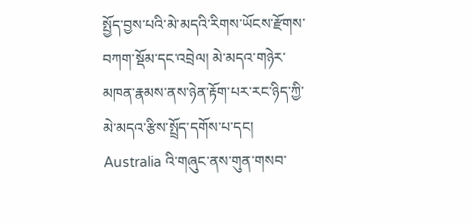སྤྱོད་བྱས་པའི་མེ་མདའི་རིགས་ཡོངས་རྫོགས་བཀག་སྡོམ་དང་འབྲེལ། མེ་མདའ་གཉེར་མཁན་རྣམས་ནས་ཉེན་རྟོག་པར་རང་ཉིད་ཀྱི་མེ་མདའ་རྩིས་སྤྲོད་དགོས་པ་དང། Australia འི་གཞུང་ནས་གུན་གསབ་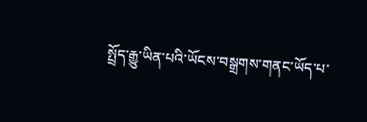སྤྲོད་རྒྱུ་ཡིན་པའི་ཡོངས་བསྒྲགས་གནང་ཡོད་པ་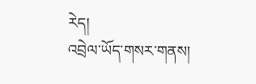རེད།
འབྲེལ་ཡོད་གསར་གནས།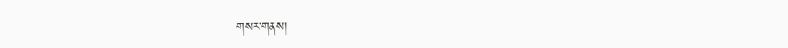གསར་གནས།